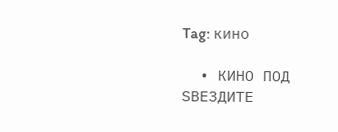Tag: кино

  • КИНО ПОД ЅВЕЗДИТЕ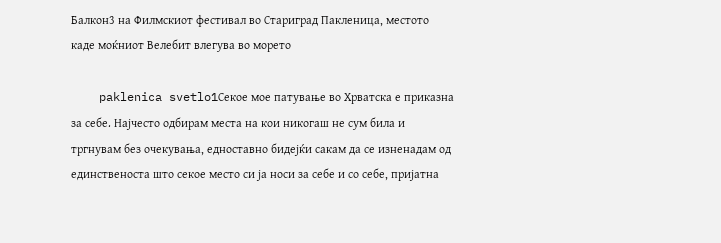Балкон3 на Филмскиот фестивал во Стариград Пакленица, местото каде моќниот Велебит влегува во морето

    paklenica svetlo1Секое мое патување во Хрватска е приказна за себе. Најчесто одбирам места на кои никогаш не сум била и тргнувам без очекувања, едноставно бидејќи сакам да се изненадам од единственоста што секое место си ја носи за себе и со себе, пријатна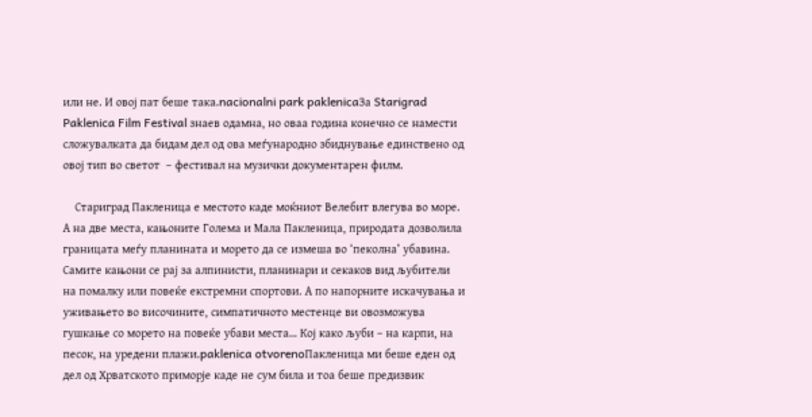или не. И овој пат беше така.nacionalni park paklenicaЗа Starigrad Paklenica Film Festival знаев одамна, но оваа година конечно се намести сложувалката да бидам дел од ова меѓународно збиднување единствено од овој тип во светот  – фестивал на музички документарен филм.

    Стариград Пакленица е местото каде моќниот Велебит влегува во море. А на две места, кањоните Голема и Мала Пакленица, природата дозволила границата меѓу планината и морето да се измеша во ‘пеколна’ убавина. Самите кањони се рај за алпинисти, планинари и секаков вид љубители на помалку или повеќе екстремни спортови. А по напорните искачувања и уживањето во височините, симпатичното местенце ви овозможува гушкање со морето на повеќе убави места… Кој како љуби – на карпи, на песок, на уредени плажи.paklenica otvorenoПакленица ми беше еден од дел од Хрватското приморје каде не сум била и тоа беше предизвик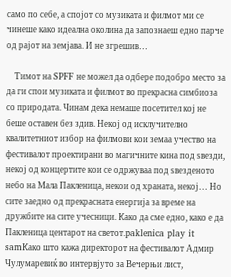само по себе, а спојот со музиката и филмот ми се чинеше како идеална околина да запознаеш едно парче од рајот на земјава. И не згрешив…

    Тимот на SPFF не можел да одбере подобро место за да ги спои музиката и филмот во прекрасна симбиоза со природата. Чинам дека немаше посетител кој не беше оставен без здив. Некој од исклучително квалитетниот избор на филмови кои земаа учество на фестивалот проектирани во магичните кина под ѕвезди, некој од концертите кои се одржуваа под ѕвезденото небо на Мала Пакленица, некои од храната, некој… Но сите заедно од прекрасната енергија за време на дружбите на сите учесници. Како да сме едно, како е да Пакленица центарот на светот.paklenica play it samКако што кажа директорот на фестивалот Адмир Чулумаревиќ во интервјуто за Вечерњи лист,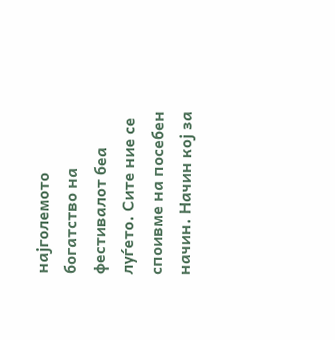најголемото богатство на фестивалот беа луѓето. Сите ние се споивме на посебен начин. Начин кој за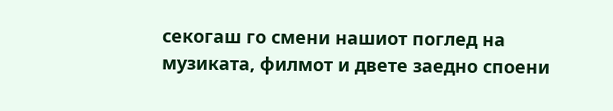секогаш го смени нашиот поглед на музиката, филмот и двете заедно споени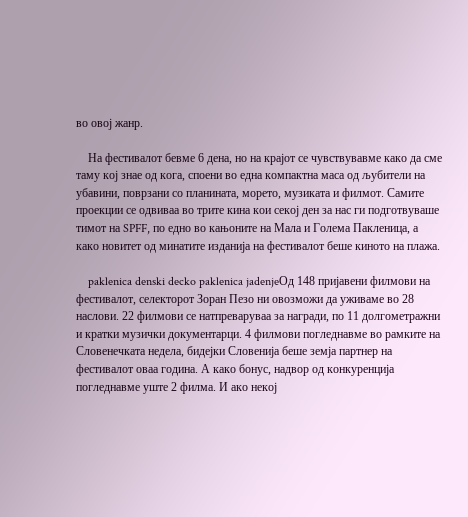во овој жанр.

    На фестивалот бевме 6 дена, но на крајот се чувствувавме како да сме таму кој знае од кога, споени во една компактна маса од љубители на убавини, поврзани со планината, морето, музиката и филмот. Самите проекции се одвиваа во трите кина кои секој ден за нас ги подготвуваше тимот на SPFF, по едно во кањоните на Мала и Голема Пакленица, а како новитет од минатите изданија на фестивалот беше киното на плажа.

    paklenica denski decko paklenica jadenjeОд 148 пријавени филмови на фестивалот, селекторот Зоран Пезо ни овозможи да уживаме во 28 наслови. 22 филмови се натпреваруваа за награди, по 11 долгометражни и кратки музички документарци. 4 филмови погледнавме во рамките на Словенечката недела, бидејки Словенија беше земја партнер на фестивалот оваа година. А како бонус, надвор од конкуренција погледнавме уште 2 филма. И ако некој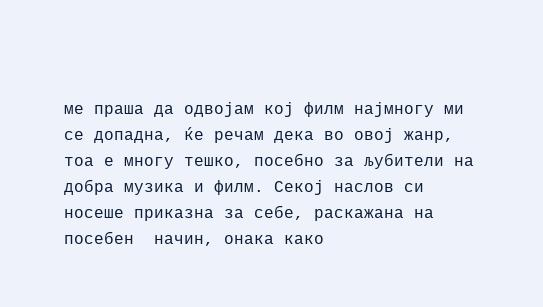ме праша да одвојам кој филм најмногу ми се допадна, ќе речам дека во овој жанр, тоа е многу тешко, посебно за љубители на добра музика и филм. Секој наслов си носеше приказна за себе, раскажана на посебен  начин, онака како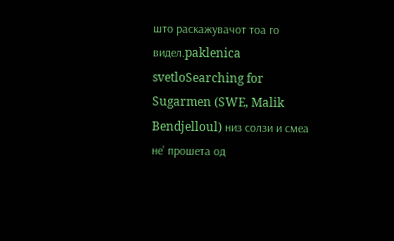што раскажувачот тоа го видел.paklenica svetloSearching for Sugarmen (SWE, Malik Bendjelloul) низ солзи и смеа не’ прошета од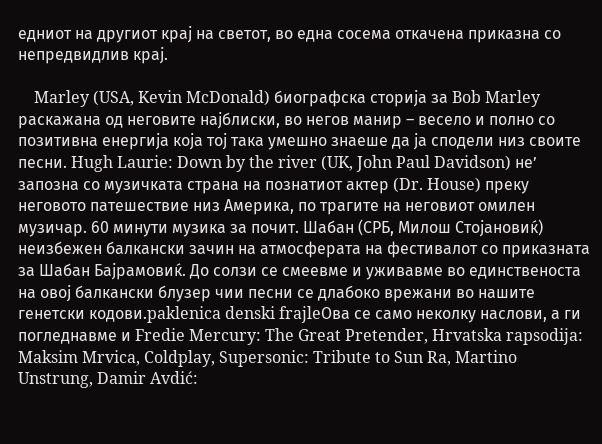едниот на другиот крај на светот, во една сосема откачена приказна со непредвидлив крај.

    Marley (USA, Kevin McDonald) биографска сторија за Bob Marley раскажана од неговите најблиски, во негов манир – весело и полно со позитивна енергија која тој така умешно знаеше да ја сподели низ своите песни. Hugh Laurie: Down by the river (UK, John Paul Davidson) не’ запозна со музичката страна на познатиот актер (Dr. House) преку неговото патешествие низ Америка, по трагите на неговиот омилен музичар. 60 минути музика за почит. Шабан (СРБ, Милош Стојановиќ) неизбежен балкански зачин на атмосферата на фестивалот со приказната за Шабан Бајрамовиќ. До солзи се смеевме и уживавме во единственоста на овој балкански блузер чии песни се длабоко врежани во нашите генетски кодови.paklenica denski frajleОва се само неколку наслови, а ги погледнавме и Fredie Mercury: The Great Pretender, Hrvatska rapsodija: Maksim Mrvica, Coldplay, Supersonic: Tribute to Sun Ra, Martino Unstrung, Damir Avdić: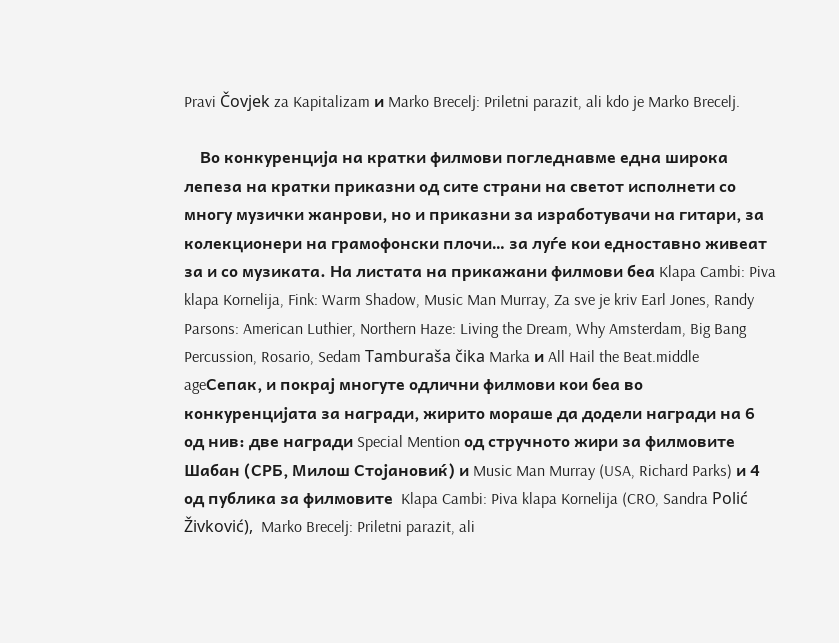Pravi Čovjek za Kapitalizam и Marko Brecelj: Priletni parazit, ali kdo je Marko Brecelj.

    Во конкуренција на кратки филмови погледнавме една широка лепеза на кратки приказни од сите страни на светот исполнети со многу музички жанрови, но и приказни за изработувачи на гитари, за колекционери на грамофонски плочи… за луѓе кои едноставно живеат за и со музиката. На листата на прикажани филмови беа Klapa Cambi: Piva klapa Kornelija, Fink: Warm Shadow, Music Man Murray, Za sve je kriv Earl Jones, Randy Parsons: American Luthier, Northern Haze: Living the Dream, Why Amsterdam, Big Bang Percussion, Rosario, Sedam Tamburaša čika Marka и All Hail the Beat.middle ageСепак, и покрај многуте одлични филмови кои беа во конкуренцијата за награди, жирито мораше да додели награди на 6 од нив: две награди Special Mention од стручното жири за филмовите Шабан (СРБ, Милош Стојановиќ) и Music Man Murray (USA, Richard Parks) и 4 од публика за филмовите  Klapa Cambi: Piva klapa Kornelija (CRO, Sandra Polić Živković),  Marko Brecelj: Priletni parazit, ali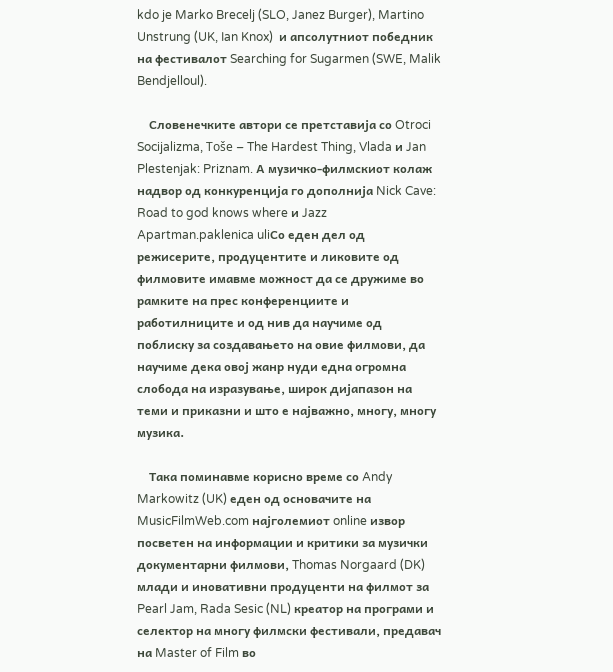kdo je Marko Brecelj (SLO, Janez Burger), Martino Unstrung (UK, Ian Knox)  и апсолутниот победник на фестивалот Searching for Sugarmen (SWE, Malik Bendjelloul).

    Словенечките автори се претставија со Otroci Socijalizma, Toše – The Hardest Thing, Vlada и Jan Plestenjak: Priznam. А музичко-филмскиот колаж надвор од конкуренција го дополнија Nick Cave: Road to god knows where и Jazz Apartman.paklenica uliСо еден дел од режисерите, продуцентите и ликовите од филмовите имавме можност да се дружиме во рамките на прес конференциите и работилниците и од нив да научиме од поблиску за создавањето на овие филмови, да научиме дека овој жанр нуди една огромна слобода на изразување, широк дијапазон на теми и приказни и што е најважно, многу, многу музика.

    Така поминавме корисно време со Andy Markowitz (UK) еден од основачите на MusicFilmWeb.com најголемиот online извор посветен на информации и критики за музички документарни филмови, Thomas Norgaard (DK) млади и иновативни продуценти на филмот за Pearl Jam, Rada Sesic (NL) креатор на програми и селектор на многу филмски фестивали, предавач на Master of Film во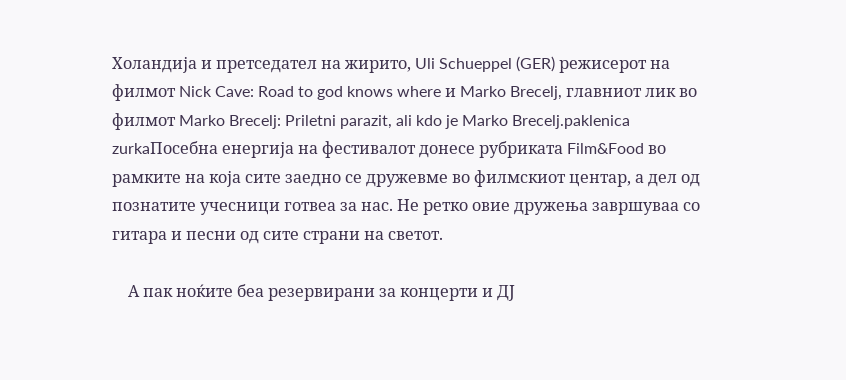Холандија и претседател на жирито, Uli Schueppel (GER) режисерот на филмот Nick Cave: Road to god knows where и Marko Brecelj, главниот лик во филмот Marko Brecelj: Priletni parazit, ali kdo je Marko Brecelj.paklenica zurkaПосебна енергија на фестивалот донесе рубриката Film&Food во рамките на која сите заедно се дружевме во филмскиот центар, а дел од познатите учесници готвеа за нас. Не ретко овие дружења завршуваа со гитара и песни од сите страни на светот.

    А пак ноќите беа резервирани за концерти и ДЈ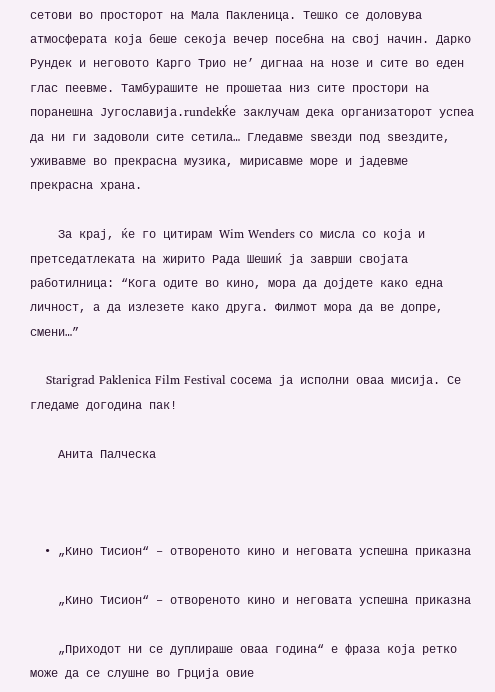сетови во просторот на Мала Пакленица. Тешко се доловува атмосферата која беше секоја вечер посебна на свој начин. Дарко Рундек и неговото Карго Трио не’ дигнаа на нозе и сите во еден глас пеевме. Тамбурашите не прошетаа низ сите простори на поранешна Југославија.rundekЌе заклучам дека организаторот успеа да ни ги задоволи сите сетила… Гледавме ѕвезди под ѕвездите, уживавме во прекрасна музика, мирисавме море и јадевме прекрасна храна.

    За крај, ќе го цитирам Wim Wenders со мисла со која и претседатлеката на жирито Рада Шешиќ ја заврши својата работилница: “Кога одите во кино, мора да дојдете како една личност, а да излезете како друга. Филмот мора да ве допре, смени…”

    Starigrad Paklenica Film Festival сосема ја исполни оваа мисија. Се гледаме догодина пак!

    Анита Палческа



  • „Кино Тисион“ – отвореното кино и неговата успешна приказна

    „Кино Тисион“ – отвореното кино и неговата успешна приказна

    „Приходот ни се дуплираше оваа година“ е фраза која ретко може да се слушне во Грција овие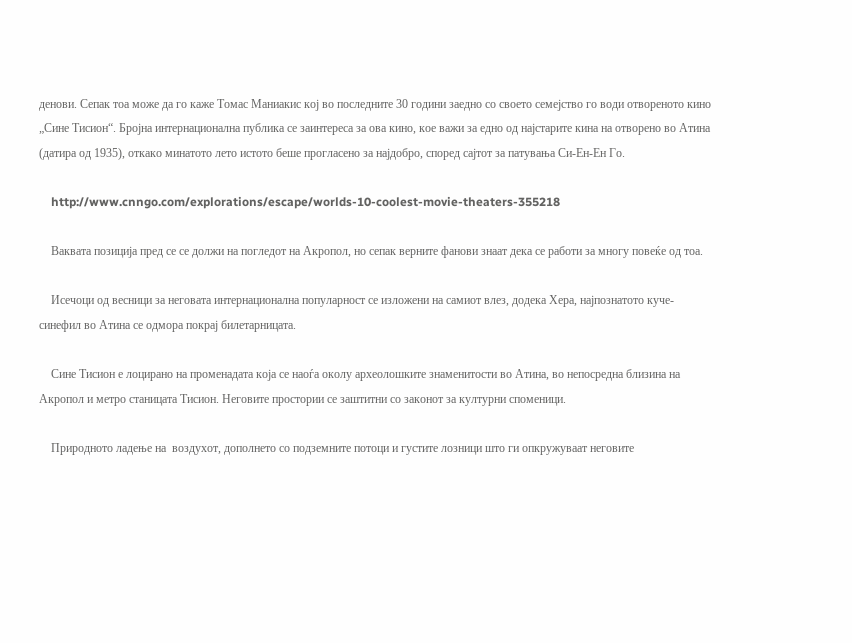денови. Сепак тоа може да го каже Томас Маниакис кој во последните 30 години заедно со своето семејство го води отвореното кино „Сине Тисион“. Бројна интернационална публика се заинтереса за ова кино, кое важи за едно од најстарите кина на отворено во Атина (датира од 1935), откако минатото лето истото беше прогласено за најдобро, според сајтот за патувања Си-Ен-Ен Го.

    http://www.cnngo.com/explorations/escape/worlds-10-coolest-movie-theaters-355218

    Ваквата позиција пред се се должи на погледот на Акропол, но сепак верните фанови знаат дека се работи за многу повеќе од тоа.

    Исечоци од весници за неговата интернационална популарност се изложени на самиот влез, додека Хера, најпознатото куче-синефил во Атина се одмора покрај билетарницата.

    Сине Тисион е лоцирано на променадата која се наоѓа околу археолошките знаменитости во Атина, во непосредна близина на Акропол и метро станицата Тисион. Неговите простории се заштитни со законот за културни споменици.

    Природното ладење на  воздухот, дополнето со подземните потоци и густите лозници што ги опкружуваат неговите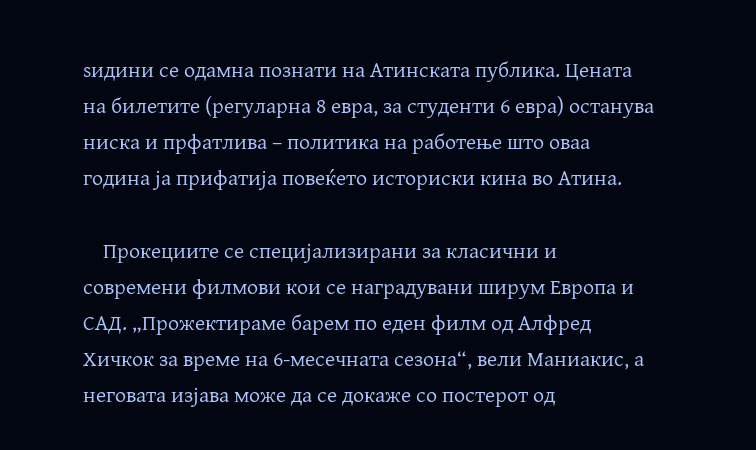ѕидини се одамна познати на Атинската публика. Цената на билетите (регуларна 8 евра, за студенти 6 евра) останува ниска и прфатлива – политика на работење што оваа година ја прифатија повеќето историски кина во Атина.

    Прокециите се специјализирани за класични и современи филмови кои се наградувани ширум Европа и САД. „Прожектираме барем по еден филм од Алфред Хичкок за време на 6-месечната сезона“, вели Маниакис, а неговата изјава може да се докаже со постерот од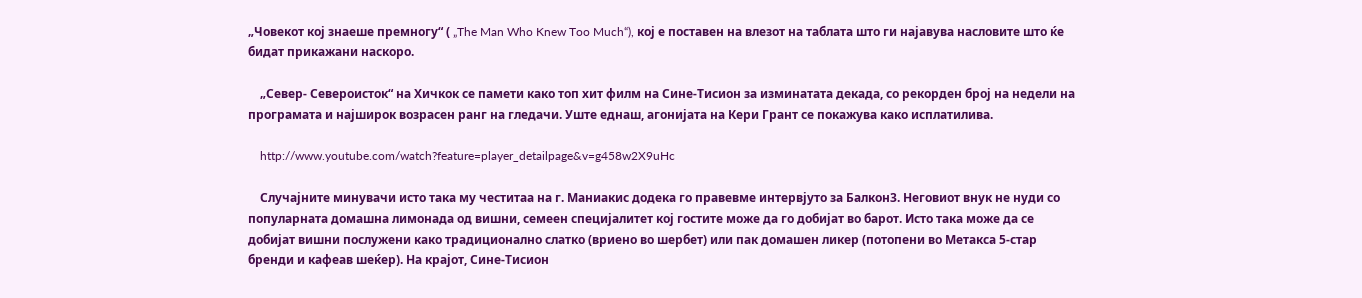„Човекот кој знаеше премногу“ ( „The Man Who Knew Too Much“), кој е поставен на влезот на таблата што ги најавува насловите што ќе бидат прикажани наскоро.

    „Север- Североисток“ на Хичкок се памети како топ хит филм на Сине-Тисион за изминатата декада, со рекорден број на недели на програмата и најширок возрасен ранг на гледачи. Уште еднаш, агонијата на Кери Грант се покажува како исплатилива.

    http://www.youtube.com/watch?feature=player_detailpage&v=g458w2X9uHc

    Случајните минувачи исто така му честитаа на г. Маниакис додека го правевме интервјуто за Балкон3. Неговиот внук не нуди со популарната домашна лимонада од вишни, семеен специјалитет кој гостите може да го добијат во барот. Исто така може да се добијат вишни послужени како традиционално слатко (вриено во шербет) или пак домашен ликер (потопени во Метакса 5-стар бренди и кафеав шеќер). На крајот, Сине-Тисион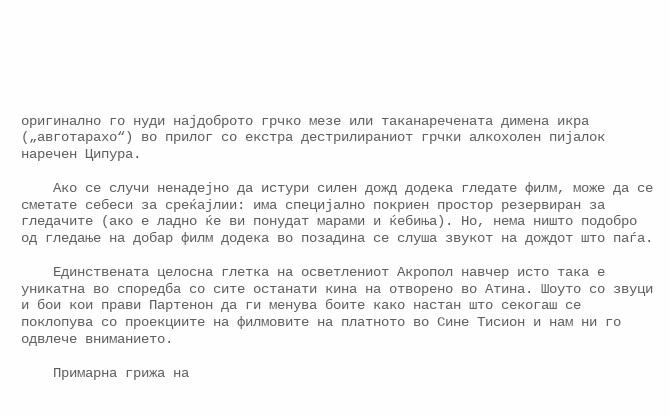оригинално го нуди најдоброто грчко мезе или таканаречената димена икра („авготарахо“) во прилог со екстра дестрилираниот грчки алкохолен пијалок наречен Ципура.

    Ако се случи ненадејно да истури силен дожд додека гледате филм, може да се сметате себеси за среќајлии: има специјално покриен простор резервиран за гледачите (ако е ладно ќе ви понудат марами и ќебиња). Но, нема ништо подобро од гледање на добар филм додека во позадина се слуша звукот на дождот што паѓа.

    Единствената целосна глетка на осветлениот Акропол навчер исто така е уникатна во споредба со сите останати кина на отворено во Атина. Шоуто со звуци и бои кои прави Партенон да ги менува боите како настан што секогаш се поклопува со проекциите на филмовите на платното во Сине Тисион и нам ни го одвлече вниманието.

    Примарна грижа на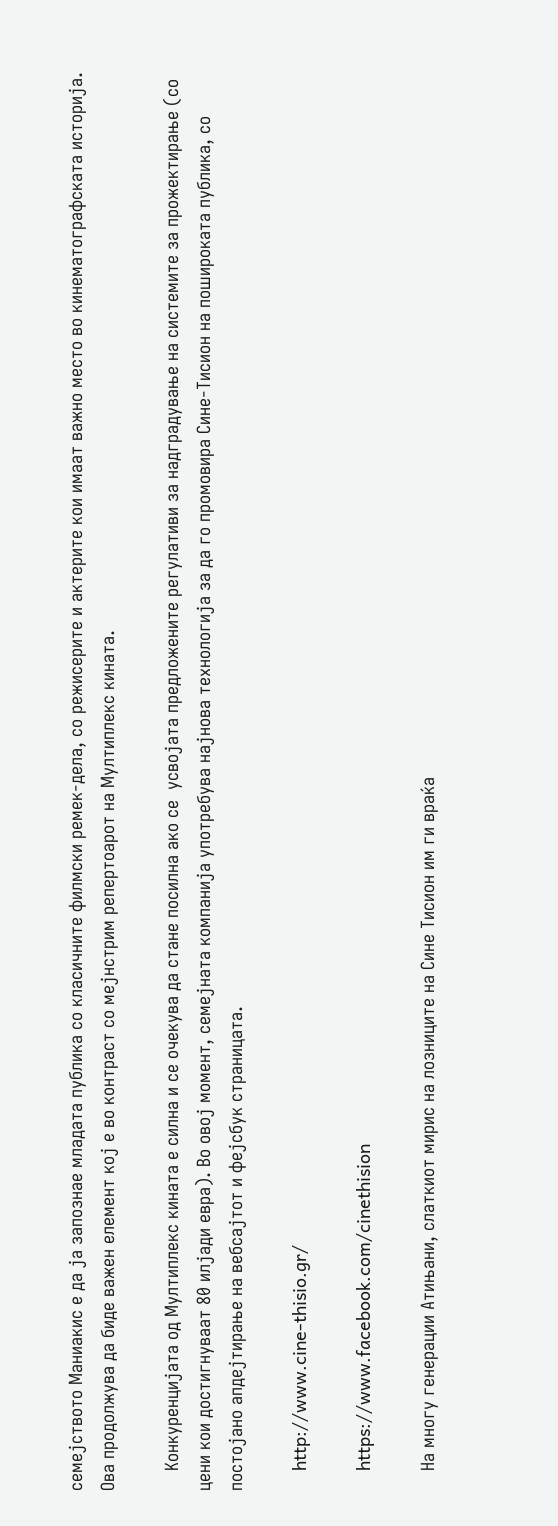семејството Маниакис е да ја запознае младата публика со класичните филмски ремек-дела, со режисерите и актерите кои имаат важно место во кинематографската историја. Ова продолжува да биде важен елемент кој е во контраст со мејнстрим репертоарот на Мултиплекс кината.

    Конкуренцијата од Мултиплекс кината е силна и се очекува да стане посилна ако се  усвојата предложените регулативи за надградување на системите за прожектирање (со цени кои достигнуваат 80 илјади евра). Во овој момент, семејната компанија употребува најнова технологија за да го промовира Сине-Тисион на пошироката публика, со постојано апдејтирање на вебсајтот и фејсбук страницата.

    http://www.cine-thisio.gr/

    https://www.facebook.com/cinethision

    На многу генерации Атињани, слаткиот мирис на лозниците на Сине Тисион им ги враќа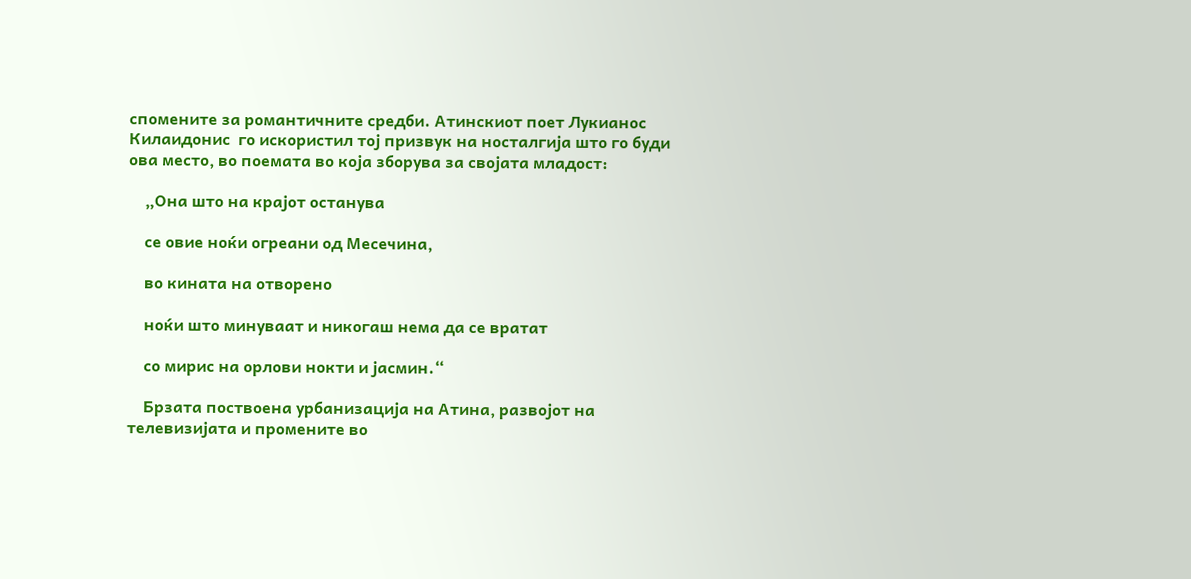спомените за романтичните средби. Атинскиот поет Лукианос Килаидонис  го искористил тој призвук на носталгија што го буди ова место, во поемата во која зборува за својата младост:

    „Она што на крајот останува

    се овие ноќи огреани од Месечина,

    во кината на отворено

    ноќи што минуваат и никогаш нема да се вратат

    со мирис на орлови нокти и јасмин.“

    Брзата поствоена урбанизација на Атина, развојот на телевизијата и промените во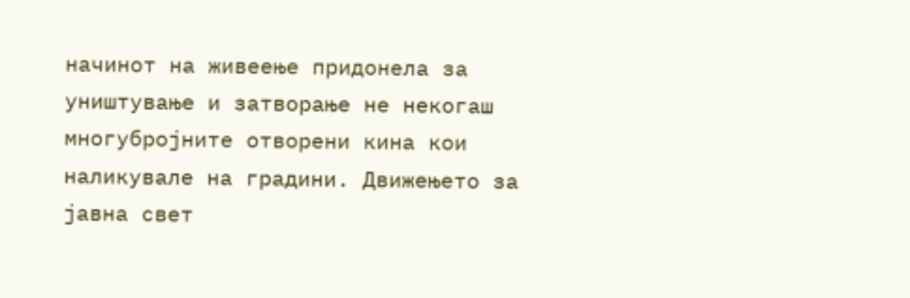начинот на живеење придонела за уништување и затворање не некогаш многубројните отворени кина кои наликувале на градини. Движењето за јавна свет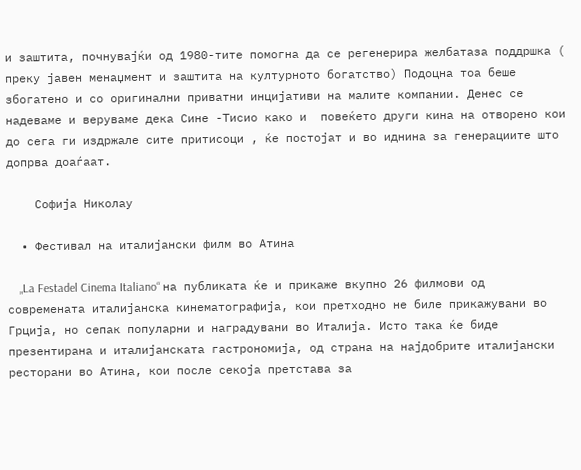и заштита, почнувајќи од 1980-тите помогна да се регенерира желбатаза поддршка ( преку јавен менаџмент и заштита на културното богатство) Подоцна тоа беше збогатено и со оригинални приватни инцијативи на малите компании. Денес се надеваме и веруваме дека Сине -Тисио како и  повеќето други кина на отворено кои до сега ги издржале сите притисоци , ќе постојат и во иднина за генерациите што допрва доаѓаат.

    Софија Николау

  • Фестивал на италијански филм во Атина

    „La Festadel Cinema Italiano“ на публиката ќе и прикаже вкупно 26 филмови од современата италијанска кинематографија, кои претходно не биле прикажувани во Грција, но сепак популарни и наградувани во Италија. Исто така ќе биде презентирана и италијанската гастрономија, од страна на најдобрите италијански ресторани во Атина, кои после секоја претстава за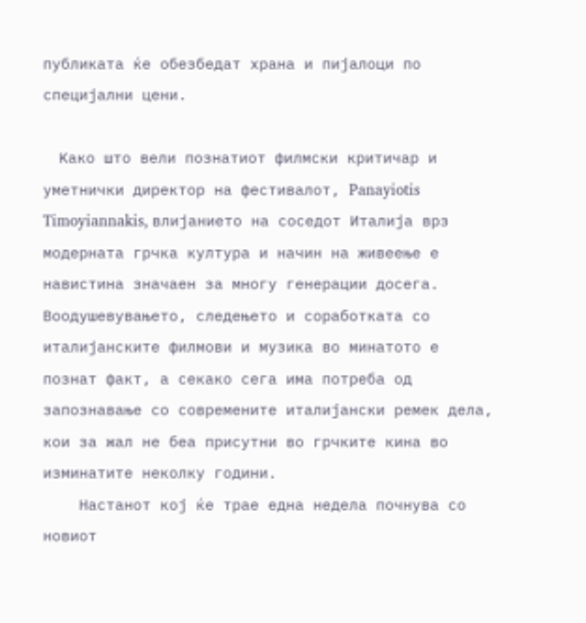публиката ќе обезбедат храна и пијалоци по специјални цени.

    Kако што вели познатиот филмски критичар и уметнички директор на фестивалот, Panayiotis Timoyiannakis, влијанието на соседот Италија врз модерната грчка култура и начин на живеење е навистина значаен за многу генерации досега. Воодушевувањето, следењето и соработката со италијанските филмови и музика во минатото е познат факт, а секако сега има потреба од запознавање со современите италијански ремек дела, кои за жал не беа присутни во грчките кина во изминатите неколку години.
    Настанот кој ќе трае една недела почнува со новиот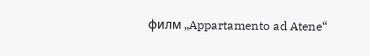филм „Appartamento ad Atene“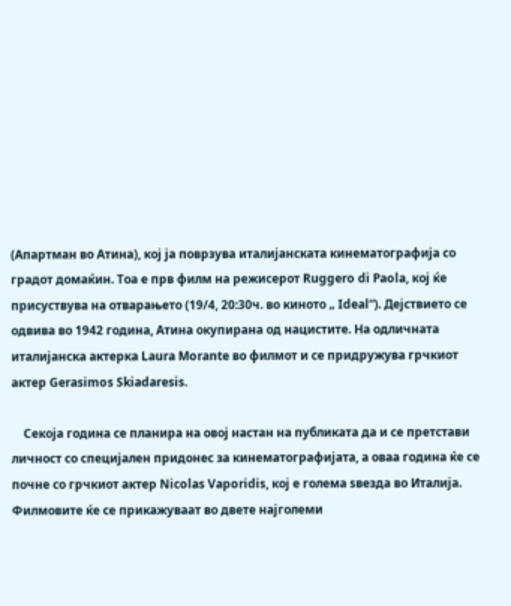(Апартман во Атина), кој ја поврзува италијанската кинематографија со градот домаќин. Тоа е прв филм на режисерот Ruggero di Paola, кој ќе присуствува на отварањето (19/4, 20:30ч. во киното „ Ideal“). Дејствието се одвива во 1942 година, Атина окупирана од нацистите. На одличната италијанска актерка Laura Morante во филмот и се придружува грчкиот актер Gerasimos Skiadaresis.

    Секоја година се планира на овој настан на публиката да и се претстави личност со специјален придонес за кинематографијата, а оваа година ќе се почне со грчкиот актер Nicolas Vaporidis, кој е голема ѕвезда во Италија. Филмовите ќе се прикажуваат во двете најголеми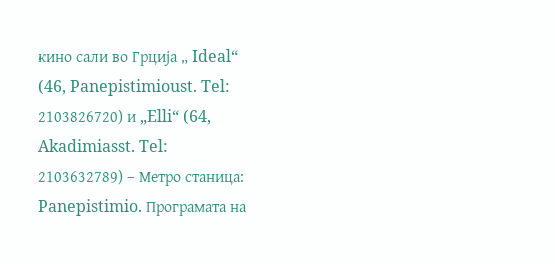кино сали во Грција „ Ideal“ (46, Panepistimioust. Tel: 2103826720) и „Elli“ (64, Akadimiasst. Tel: 2103632789) – Метро станица: Panepistimio. Програмата на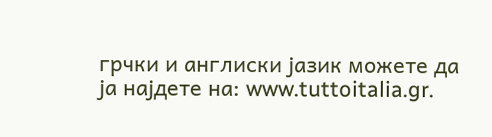грчки и англиски јазик можете да ја најдете на: www.tuttoitalia.gr.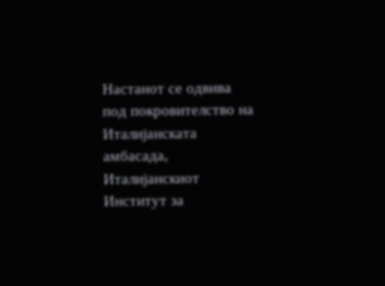Настанот се одвива под покровителство на Италијанската амбасада, Италијанскиот Институт за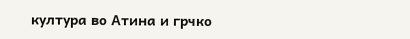култура во Атина и грчко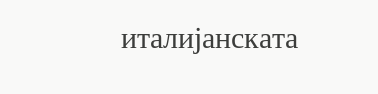италијанската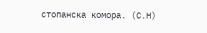стопанска комора. (С.Н)